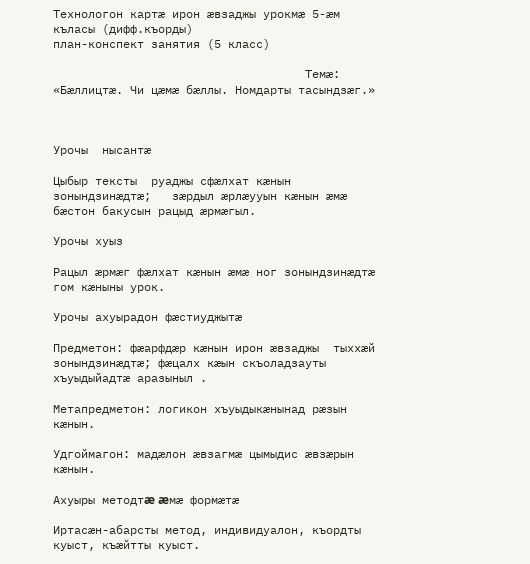Технологон картæ ирон æвзаджы урокмæ 5-æм къласы (дифф.къорды)
план-конспект занятия (5 класс)

                                    Темæ: «Бæллицтæ. Чи цæмæ бæллы. Номдарты тасындзæг.»



Урочы  нысантæ

Цыбыр тексты  руаджы сфæлхат кæнын  зонындзинӕдтӕ;   зæрдыл æрлæууын кæнын æмæ  бæстон бакусын рацыд ӕрмӕгыл.

Урочы хуыз

Рацыл æрмæг фæлхат кæнын æмæ ног зонындзинæдтæ гом кæныны урок.

Урочы ахуырадон фæстиуджытæ

Предметон: фæарфдæр кæнын ирон ӕвзаджы  тыххæй зонындзинæдтæ; фæцалх кæын скъоладзауты хъуыдыйадтӕ аразыныл .

Метапредметон: логикон хъуыдыкæнынад рæзын кæнын.

Удгоймагон: мадæлон æвзагмæ цымыдис æвзæрын кæнын.

Ахуыры методтæ æмæ формæтæ

Иртасæн-абарсты метод, индивидуалон, къордты куыст, къæйтты куыст.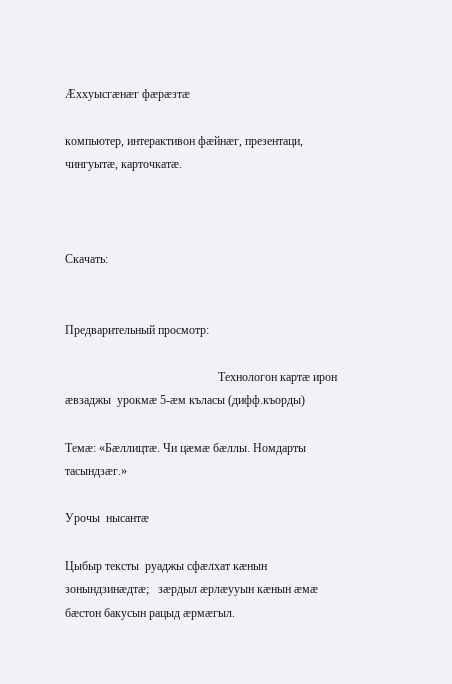Æххуысгæнæг фæрæзтæ

компьютер, интерактивон фæйнæг, презентаци, чингуытæ, карточкатæ.



Скачать:


Предварительный просмотр:

                                                   Технологон картæ ирон æвзаджы  урокмæ 5-æм къласы (дифф.къорды)

Темæ: «Бæллицтæ. Чи цæмæ бæллы. Номдарты тасындзæг.»

Урочы  нысантæ

Цыбыр тексты  руаджы сфæлхат кæнын  зонындзинӕдтӕ;   зæрдыл æрлæууын кæнын æмæ  бæстон бакусын рацыд ӕрмӕгыл.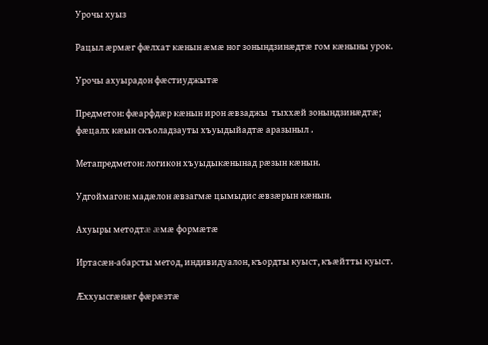Урочы хуыз

Рацыл æрмæг фæлхат кæнын æмæ ног зонындзинæдтæ гом кæныны урок.

Урочы ахуырадон фæстиуджытæ

Предметон: фæарфдæр кæнын ирон ӕвзаджы  тыххæй зонындзинæдтæ; фæцалх кæын скъоладзауты хъуыдыйадтӕ аразыныл .

Метапредметон: логикон хъуыдыкæнынад рæзын кæнын.

Удгоймагон: мадæлон æвзагмæ цымыдис æвзæрын кæнын.

Ахуыры методтæ æмæ формæтæ

Иртасæн-абарсты метод, индивидуалон, къордты куыст, къæйтты куыст.

Æххуысгæнæг фæрæзтæ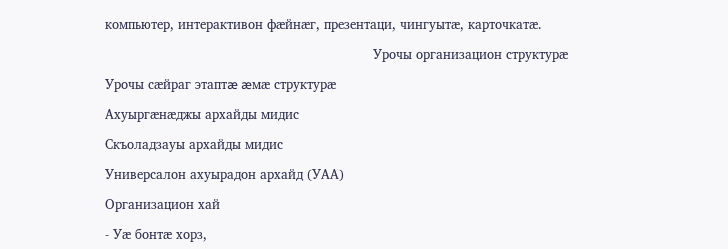компьютер, интерактивон фæйнæг, презентаци, чингуытæ, карточкатæ.

                                                                   Урочы организацион структурæ

Урочы сæйраг этаптæ æмæ структурæ

Ахуыргæнæджы архайды мидис

Скъоладзауы архайды мидис

Универсалон ахуырадон архайд (УАА)

Организацион хай

- Уæ бонтæ хорз,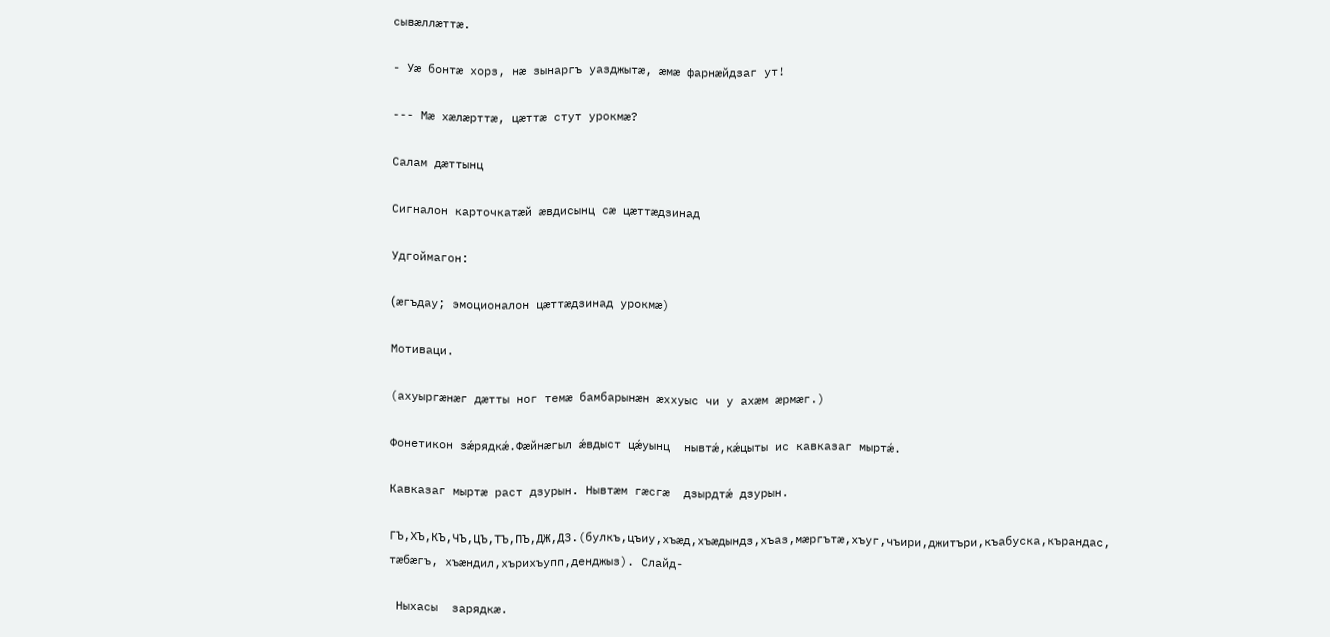сывæллæттæ.

- Уæ бонтæ хорз, нæ зынаргъ уазджытæ, æмæ фарнӕйдзаг ут!

--- Мæ хæлæрттæ, цæттæ стут урокмæ?

Cалам дæттынц

Сигналон карточкатæй æвдисынц сæ цæттæдзинад

Удгоймагон:

(æгъдау; эмоционалон цæттæдзинад урокмæ)

Мотиваци.

(ахуыргæнæг дæтты ног темæ бамбарынæн æххуыс чи у ахæм æрмæг.)

Фонетикон зǽрядкǽ.Фæйнæгыл ǽвдыст цǽуынц  нывтǽ,кǽцыты ис кавказаг мыртǽ.

Кавказаг мыртæ раст дзурын. Нывтæм гæсгæ  дзырдтǽ дзурын.

ГЪ,ХЪ,КЪ,ЧЪ,ЦЪ,ТЪ,ПЪ,ДЖ,ДЗ.(булкъ,цъиу,хъæд,хъæдындз,хъаз,мæргътæ,хъуг,чъири,джитъри,къабуска,кърандас, тæбæгъ, хъæндил,хърихъупп,денджыз). Слайд-

 Ныхасы  зарядкæ.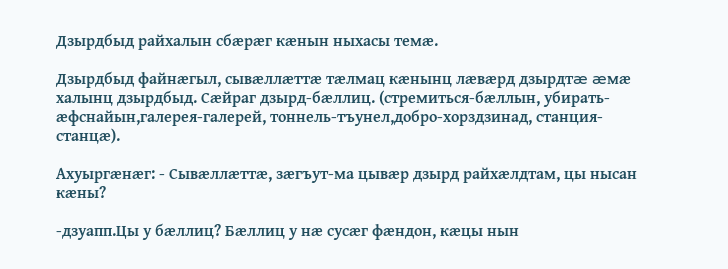Дзырдбыд райхалын сбæрæг кæнын ныхасы темæ.

Дзырдбыд файнæгыл, сывæллæттæ тæлмац кæнынц лæвæрд дзырдтæ æмæ халынц дзырдбыд. Сæйраг дзырд-бæллиц. (стремиться-бæллын, убирать-æфснайын,галерея-галерей, тоннель-тъунел,добро-хорздзинад, станция-станцæ).

Ахуыргæнæг: - Сывæллæттæ, зæгъут-ма цывæр дзырд райхæлдтам, цы нысан кæны?

-дзуапп.Цы у бæллиц? Бæллиц у нæ сусæг фæндон, кæцы нын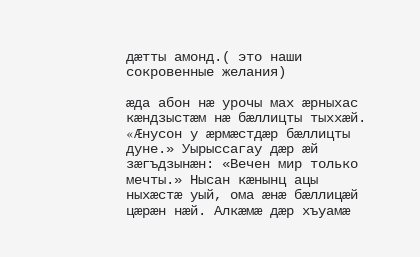дæтты амонд.( это наши сокровенные желания)

æда абон нæ урочы мах æрныхас кæндзыстæм нæ бæллицты тыххæй. «Æнусон у æрмæстдæр бæллицты дуне.» Уырыссагау дæр æй зæгъдзынæн: «Вечен мир только мечты.» Нысан кæнынц ацы ныхæстæ уый, ома æнæ бæллицæй цæрæн нæй. Алкæмæ дæр хъуамæ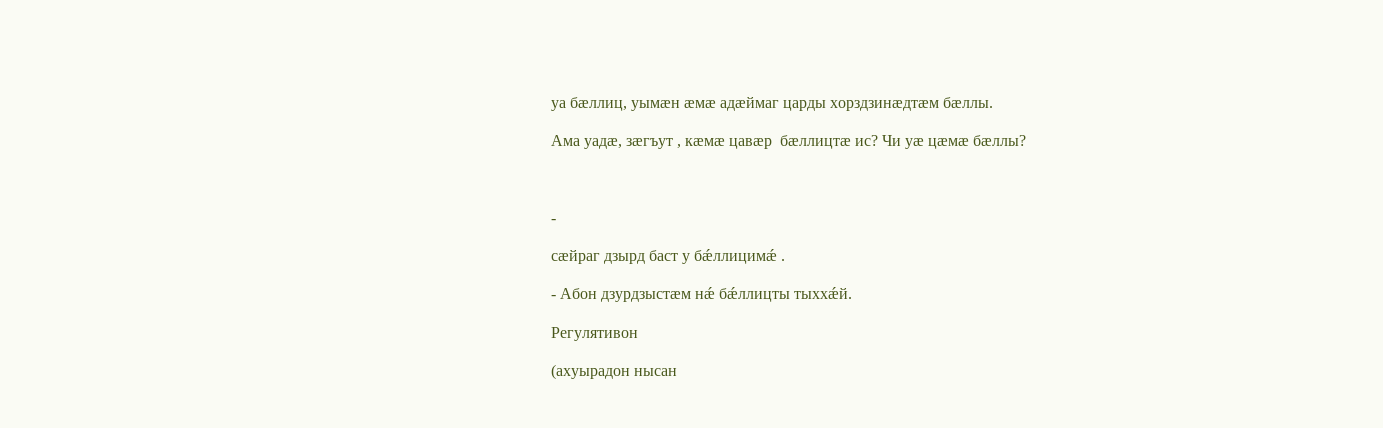уа бæллиц, уымæн æмæ адæймаг царды хорздзинæдтæм бæллы.

Ама уадæ, зæгъут , кæмæ цавæр  бæллицтæ ис? Чи уæ цæмæ бæллы?



-

сæйраг дзырд баст у бǽллицимǽ .

- Абон дзурдзыстӕм нǽ бǽллицты тыххǽй.

Регулятивон

(ахуырадон нысан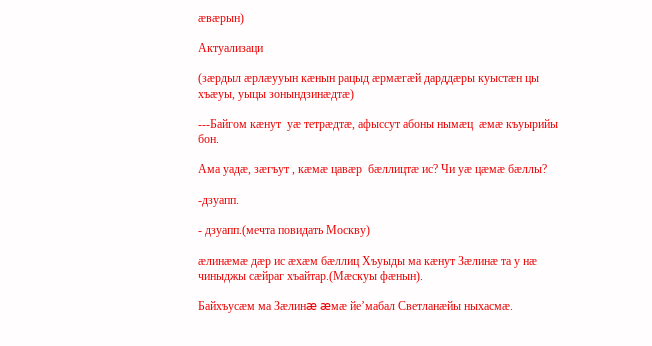æвæрын)

Актуализаци

(зæрдыл æрлæууын кæнын рацыд æрмæгæй дарддæры куыстæн цы хъæуы, уыцы зонындзинæдтæ)

---Байгом кӕнут  уæ тетрæдтæ, афыссут абоны нымæц  ӕмӕ къуырийы бон.

Ама уадæ, зæгъут , кæмæ цавæр  бæллицтæ ис? Чи уæ цæмæ бæллы?

-дзуапп.

- дзуапп.(мечта повидать Москву)

æлинæмæ дæр ис æхæм бæллиц Хъуыды ма кæнут Зæлинæ та у нæ чиныджы сæйраг хъайтар.(Мæскуы фæнын).

Байхъусæм ма Зæлинæ æмæ йе’мабал Светланæйы ныхасмæ.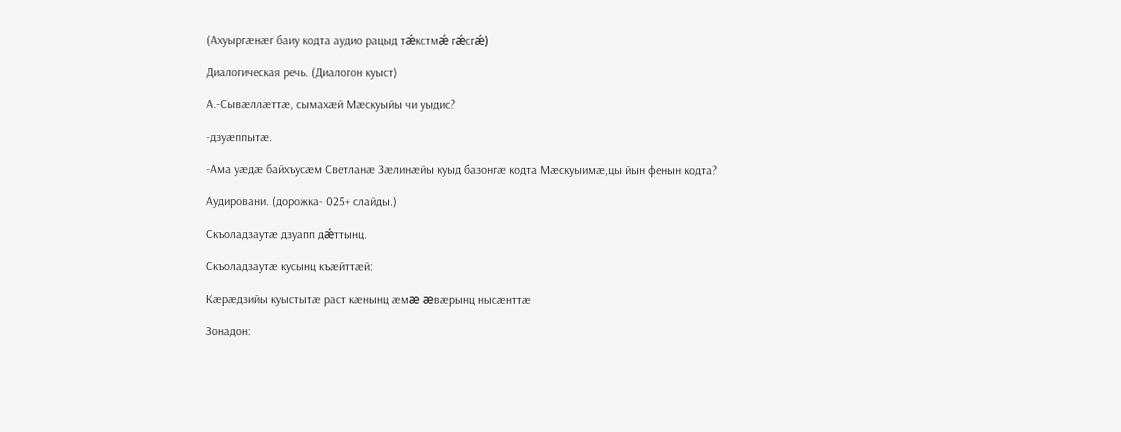(Ахуыргæнæг баиу кодта аудио рацыд тǽкстмǽ гǽсгǽ)

Диалогическая речь. (Диалогон куыст)

А.-Сывæллæттæ, сымахæй Мæскуыйы чи уыдис?

-дзуæппытæ.

-Ама уæдæ байхъусæм Светланæ Зæлинæйы куыд базонгæ кодта Мæскуыимæ,цы йын фенын кодта?

Аудировани. (дорожка- 025+ слайды.)

Скъоладзаутæ дзуапп дǽттынц.

Скъоладзаутæ кусынц къæйттæй:

Кæрæдзийы куыстытæ раст кæнынц æмæ æвæрынц нысæнттæ

Зонадон: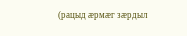(рацыд æрмæг зæрдыл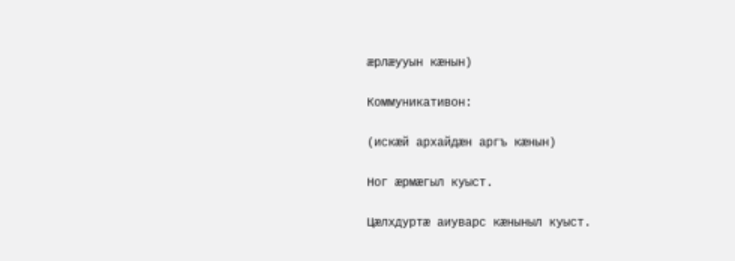æрлæууын кæнын)

Коммуникативон:

(искæй архайдæн аргъ кæнын)

Ног æрмæгыл куыст.

Цæлхдуртæ аиуварс кæныныл куыст.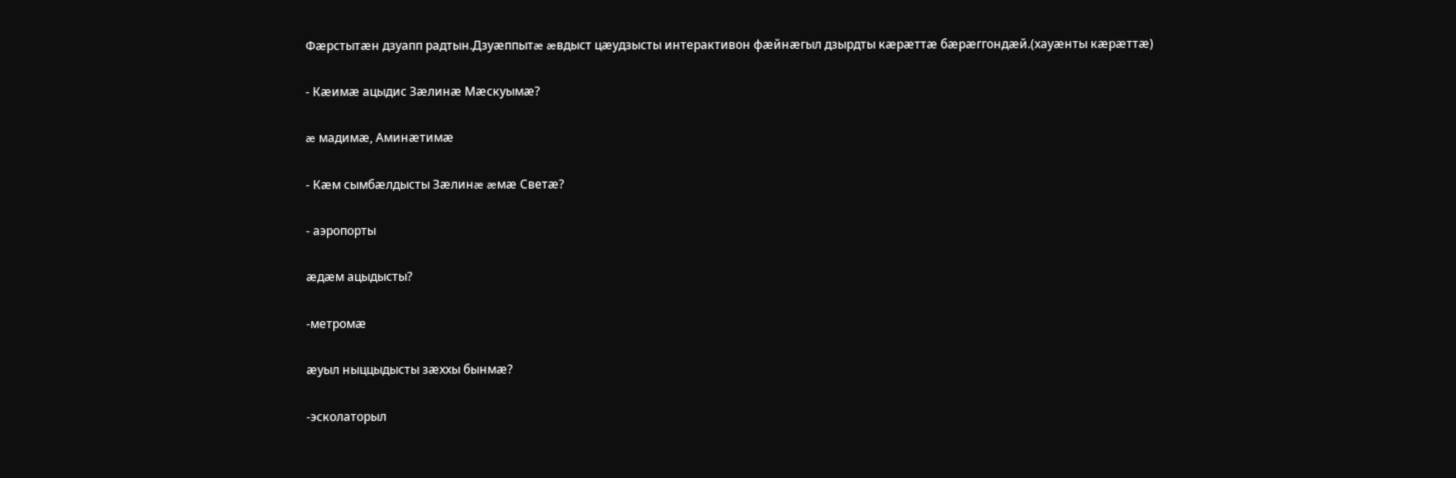Фæрстытæн дзуапп радтын.Дзуæппытæ æвдыст цæудзысты интерактивон фæйнæгыл дзырдты кæрæттæ бæрæггондæй.(хауæнты кæрæттæ)

- Кæимæ ацыдис Зæлинæ Мæскуымæ?

æ мадимæ, Аминæтимæ

- Кæм сымбæлдысты Зæлинæ æмæ Светæ?

- аэропорты

æдæм ацыдысты?

-метромæ

æуыл ныццыдысты зæххы бынмæ?

-эсколаторыл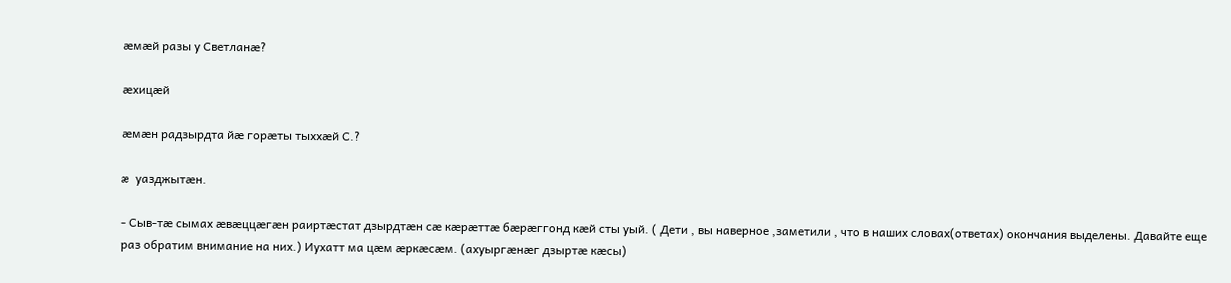æмæй разы у Светланæ?

æхицæй

æмæн радзырдта йæ горæты тыххæй С.?

æ уазджытæн.

- Сыв-тæ сымах æвæццæгæн раиртæстат дзырдтæн сæ кæрæттæ бæрæггонд кæй сты уый. ( Дети , вы наверное ,заметили , что в наших словах(ответах) окончания выделены. Давайте еще раз обратим внимание на них.) Иухатт ма цæм æркæсæм. (ахуыргæнæг дзыртæ кæсы)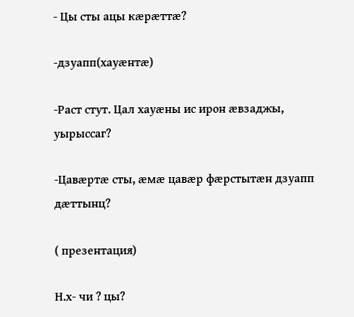- Цы сты ацы кæрæттæ?

-дзуапп(хауæнтæ)

-Раст стут. Цал хауæны ис ирон æвзаджы, уырыссаг?

-Цавæртæ сты, æмæ цавæр фæрстытæн дзуапп дæттынц?

( презентация)

Н.х- чи ? цы?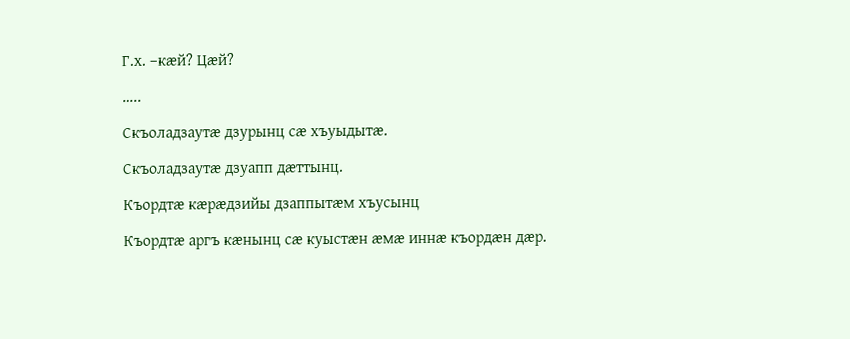Г.х. –кæй? Цæй?

…..

Скъоладзаутæ дзурынц сæ хъуыдытæ.

Скъоладзаутæ дзуапп дæттынц.

Къордтӕ кӕрӕдзийы дзаппытӕм хъусынц

Къордтӕ аргъ кӕнынц сӕ куыстӕн ӕмӕ иннӕ къордӕн дӕр.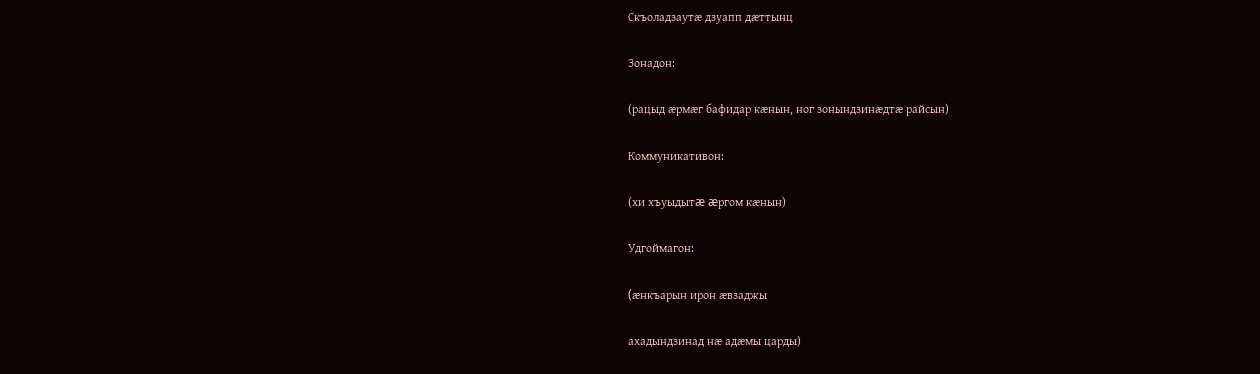Скъоладзаутӕ дзуапп дӕттынц

Зонадон:

(рацыд æрмæг бафидар кæнын, ног зонындзинæдтæ райсын)

Коммуникативон:

(хи хъуыдытæ æргом кæнын)

Удгоймагон:

(æнкъарын ирон æвзаджы

ахадындзинад нæ адæмы царды)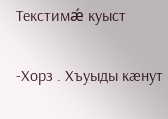Текстимǽ куыст

-Хорз . Хъуыды кæнут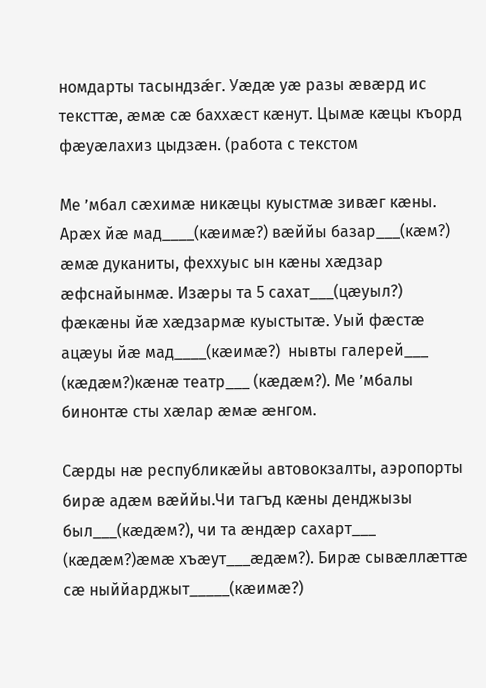номдарты тасындзǽг. Уæдæ уæ разы æвæрд ис тексттæ, æмæ сæ баххæст кæнут. Цымæ кæцы къорд фæуæлахиз цыдзæн. (работа с текстом

Ме ’мбал сæхимæ никæцы куыстмæ зивæг кæны. Арæх йæ мад____(кæимæ?) вæййы базар___(кæм?) æмæ дуканиты, феххуыс ын кæны хæдзар æфснайынмæ. Изæры та 5 сахат___(цæуыл?) фæкæны йæ хæдзармæ куыстытæ. Уый фæстæ ацæуы йæ мад____(кæимæ?)  нывты галерей___ (кæдæм?)кæнæ театр___ (кæдæм?). Ме ’мбалы бинонтæ сты хæлар æмæ æнгом.

Сæрды нæ республикæйы автовокзалты, аэропорты бирæ адæм вæййы.Чи тагъд кæны денджызы был___(кæдæм?), чи та æндæр сахарт___ (кæдæм?)æмæ хъæут___æдæм?). Бирæ сывæллæттæ сæ ныййарджыт_____(кæимæ?)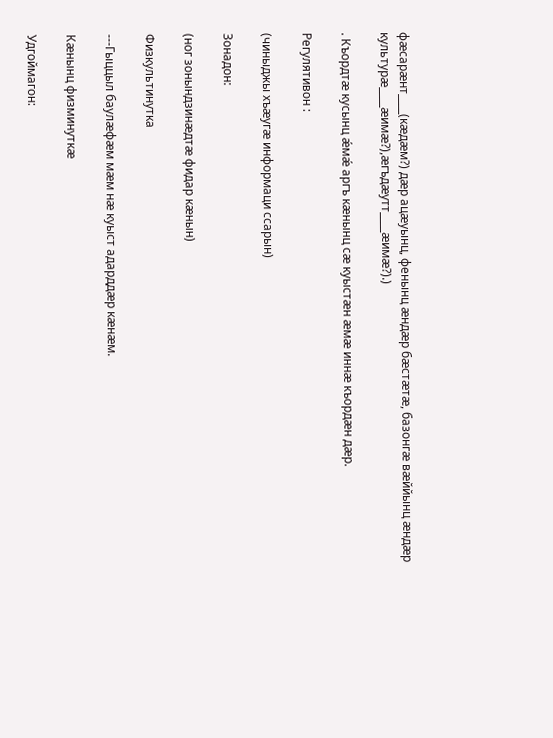фæсарæнт____(кæдæм?) дæр ацæуынц, фенынц æндæр бæстæтæ, базонгæ вæййынц æндæр культурæ____æимæ?),æгъдæутт____æимæ?).)

. Къордтӕ кусынц ǽмǽ аргъ кӕнынц сӕ куыстӕн ӕмӕ иннӕ къордӕн дӕр.

Регулятивон :

(чиныджы хъæугæ информаци ссарын)

Зонадон:

(ног зонындзинæдтæ фидар кæнын)

Физкультинутка

---Гыццыл баулæфæм мæм нæ куыст адарддæр кæнæм.

Кæнынц физминуткæ

Удгоймагон: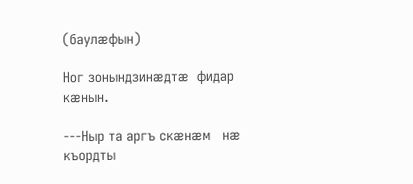(баулæфын)

Ног зонындзинæдтæ  фидар кæнын.

---Ныр та аргъ скӕнӕм   нӕ къордты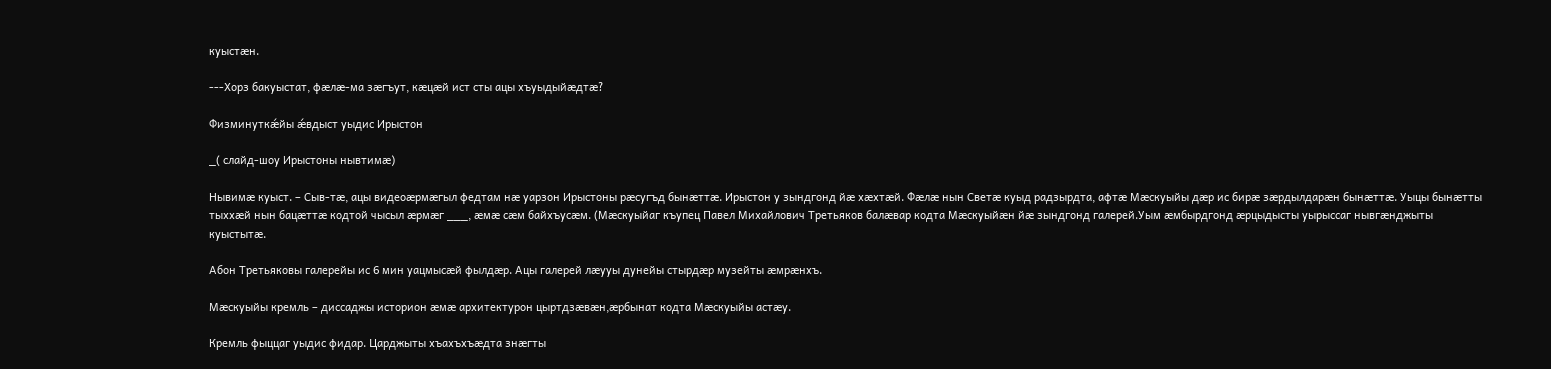куыстӕн.

---Хорз бакуыстат, фæлæ-ма зæгъут, кæцæй ист сты ацы хъуыдыйæдтæ?

Физминуткǽйы ǽвдыст уыдис Ирыстон

_( слайд-шоу Ирыстоны нывтимæ)

Нывимæ куыст. – Сыв-тæ, ацы видеоæрмæгыл федтам нæ уарзон Ирыстоны рæсугъд бынæттæ. Ирыстон у зындгонд йæ хæхтæй. Фæлæ нын Светæ куыд радзырдта, афтæ Мæскуыйы дæр ис бирæ зæрдылдарæн бынæттæ. Уыцы бынæтты тыххæй нын бацæттæ кодтой чысыл æрмæг ___, æмæ сæм байхъусæм. (Мæскуыйаг къупец Павел Михайлович Третьяков балæвар кодта Мæскуыйæн йæ зындгонд галерей.Уым æмбырдгонд æрцыдысты уырыссаг нывгæнджыты куыстытæ.

Абон Третьяковы галерейы ис 6 мин уацмысæй фылдæр. Ацы галерей лæууы дунейы стырдæр музейты æмрæнхъ.

Мæскуыйы кремль – диссаджы историон æмæ архитектурон цыртдзæвæн,æрбынат кодта Мæскуыйы астæу.

Кремль фыццаг уыдис фидар. Царджыты хъахъхъæдта знæгты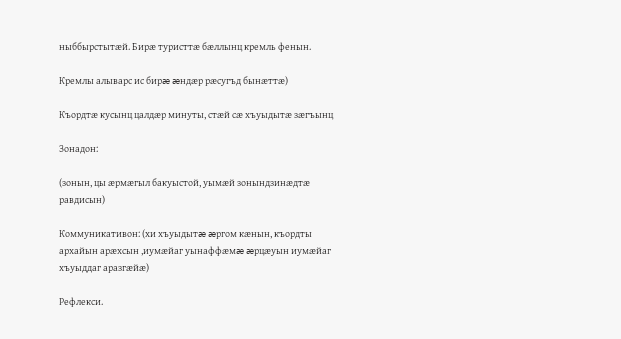ныббырстытæй. Бирæ туристтæ бæллынц кремль фенын.

Кремлы алыварс ис бирæ æндæр рæсугъд бынæттæ)

Къордтæ кусынц цалдæр минуты, стæй сæ хъуыдытӕ зӕгъынц

Зонадон:

(зонын, цы æрмæгыл бакуыстой, уымæй зонындзинæдтæ равдисын)

Коммуникативон: (хи хъуыдытæ æргом кæнын, къордты архайын арæхсын ,иумæйаг уынаффæмæ æрцæуын иумæйаг хъуыддаг аразгæйæ)

Рефлекси.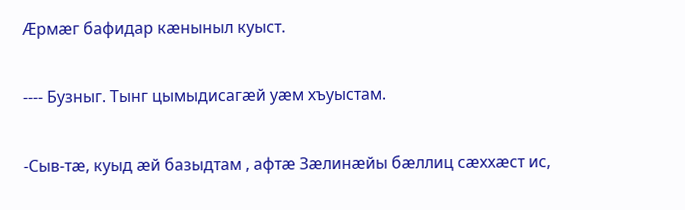Æрмæг бафидар кæныныл куыст.

---- Бузныг. Тынг цымыдисагæй уæм хъуыстам.

-Сыв-тæ, куыд æй базыдтам , афтæ Зæлинæйы бæллиц сæххæст ис,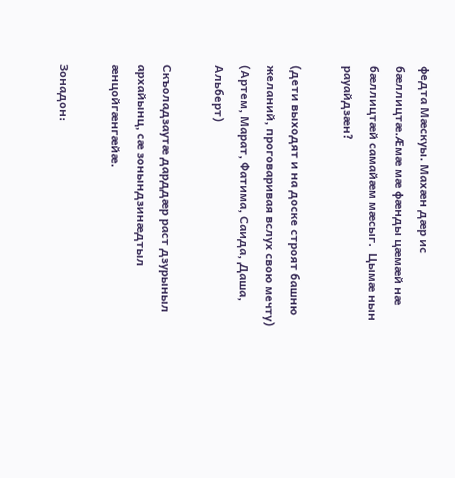федта Мæскуы. Махæн дæр ис бæллицтæ.Æмæ мæ фæнды цæмæй нæ бæллицтæй самайæм мæсыг.  Цымæ нын рауайдзæн?

(дети выходят и на доске строят башню желаний, проговаривая вслух свою мечту)  (Артем, Марат, Фатима, Саида, Даша,  Альберт)

Скъоладзаутæ дарддæр раст дзурыныл архайынц, сæ зонындзинæдтыл æнцойгæнгæйæ.

Зонадон: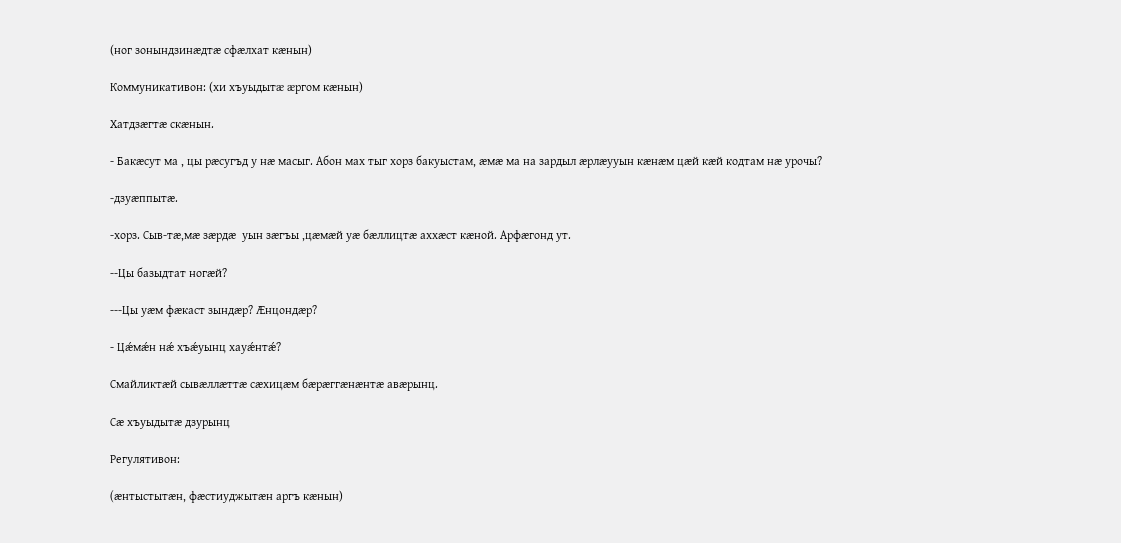(ног зонындзинæдтæ сфæлхат кæнын)

Коммуникативон: (хи хъуыдытæ æргом кæнын)

Хатдзæгтæ скæнын.

- Бакæсут ма , цы рæсугъд у нæ масыг. Абон мах тыг хорз бакуыстам, æмæ ма на зардыл æрлæууын кæнæм цæй кæй кодтам нæ урочы?

-дзуæппытæ.

-хорз. Сыв-тæ,мæ зæрдæ  уын зæгъы ,цæмæй уæ бæллицтæ аххæст кæной. Арфæгонд ут.

--Цы базыдтат ногæй?

---Цы уæм фæкаст зындæр? Æнцондæр?

- Цǽмǽн нǽ хъǽуынц хауǽнтǽ?

Смайликтæй сывæллæттæ сæхицæм бæрæггæнæнтæ авæрынц.

Сæ хъуыдытæ дзурынц

Регулятивон:

(æнтыстытæн, фæстиуджытæн аргъ кæнын)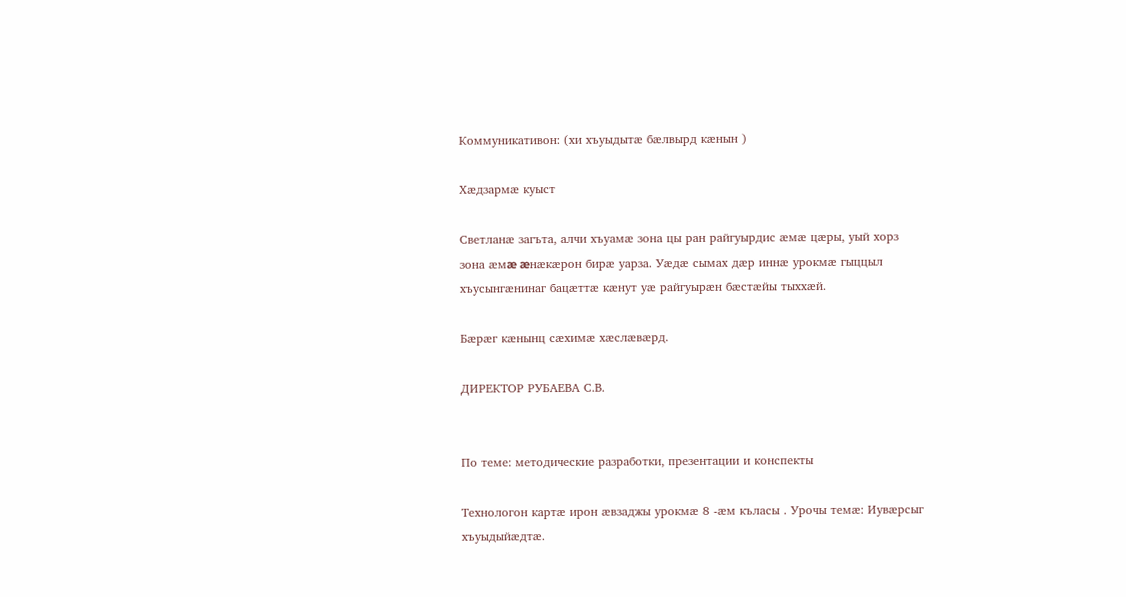Коммуникативон: (хи хъуыдытæ бæлвырд кæнын )

Хæдзармæ куыст

Светланæ загъта, алчи хъуамæ зона цы ран райгуырдис æмæ цæры, уый хорз зона æмæ æнæкæрон бирæ уарза. Уæдæ сымах дæр иннæ урокмæ гыццыл хъусынгæнинаг бацæттæ кæнут уæ райгуырæн бæстæйы тыххæй.

Бæрæг кæнынц сæхимæ хæслæвæрд.

ДИРЕКТОР РУБАЕВА С.В.


По теме: методические разработки, презентации и конспекты

Технологон картӕ ирон ӕвзаджы урокмӕ 8 -ӕм къласы . Урочы темӕ: Иувӕрсыг хъуыдыйӕдтӕ.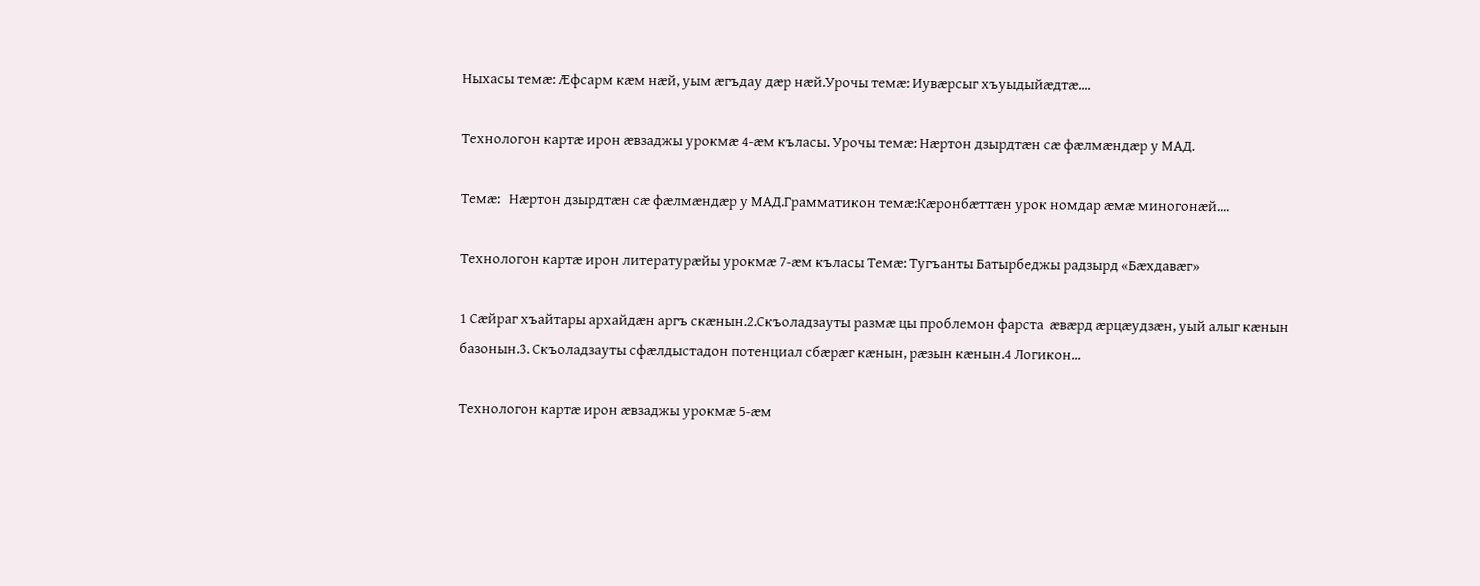Ныхасы темӕ: Ӕфсарм кӕм нӕй, уым ӕгъдау дӕр нӕй.Урочы темӕ: Иувӕрсыг хъуыдыйӕдтӕ....

Технологон картæ ирон æвзаджы урокмæ 4-æм къласы. Урочы темӕ: Нæртон дзырдтæн сæ фæлмæндæр у МАД.

Темӕ:   Нæртон дзырдтæн сæ фæлмæндæр у МАД.Грамматикон темӕ:Кæронбæттæн урок номдар æмæ миногонæй....

Технологон картæ ирон литературӕйы урокмæ 7-æм къласы Темӕ: Тугъанты Батырбеджы радзырд «Бӕхдавӕг»

1 Сӕйраг хъайтары архайдӕн аргъ скӕнын.2.Скъоладзауты размӕ цы проблемон фарста  ӕвӕрд ӕрцӕудзӕн, уый алыг кӕнын базонын.3. Скъоладзауты сфӕлдыстадон потенциал сбӕрӕг кӕнын, рӕзын кӕнын.4 Логикон...

Технологон картæ ирон æвзаджы урокмæ 5-æм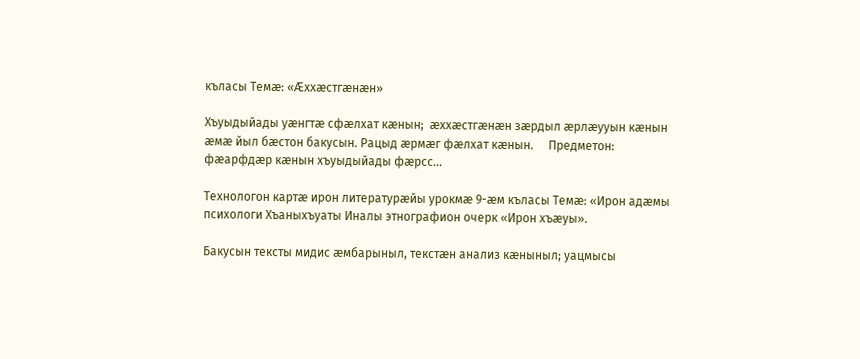къласы Темæ: «Æххæстгæнæн»

Хъуыдыйады уæнгтæ сфæлхат кæнын;  æххæстгæнæн зæрдыл æрлæууын кæнын æмæ йыл бæстон бакусын. Рацыд æрмæг фæлхат кæнын.     Предметон:  фæарфдæр кæнын хъуыдыйады фæрсс...

Технологон картæ ирон литературæйы урокмæ 9-æм къласы Темæ: «Ирон адæмы психологи Хъаныхъуаты Иналы этнографион очерк «Ирон хъæуы».

Бакусын тексты мидис æмбарыныл, текстæн анализ кæныныл; уацмысы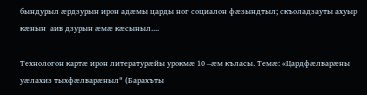бындурыл æрдзурын ирон адæмы царды ног социалон фæзындтыл; скъоладзауты ахуыр кæнын  аив дзурын æмæ кæсыныл....

Технологон картæ ирон литературæйы урокмӕ 10 –æм къласы. Темæ: «Цардфæлварæны уæлахиз тыхфæлварæныл" (Барахъты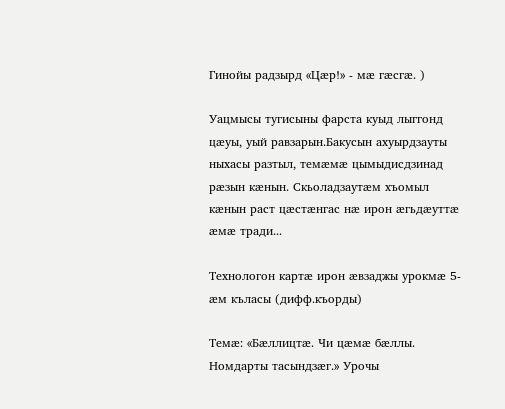Гинойы радзырд «Цæр!» - мæ гæсгæ. )

Уацмысы тугисыны фарста куыд лыггонд цæуы, уый равзарын.Бакусын ахуырдзауты ныхасы разтыл, темæмæ цымыдисдзинад рæзын кæнын. Скьоладзаутæм хъомыл кӕнын раст цӕстӕнгас нæ ирон ӕгьдӕуттӕ ӕмæ тради...

Технологон картæ ирон æвзаджы урокмæ 5-æм къласы (дифф.къорды)

Темæ: «Бæллицтæ. Чи цæмæ бæллы. Номдарты тасындзæг.» Урочы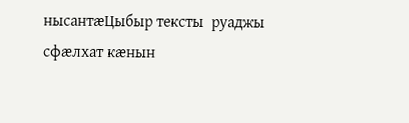нысантæЦыбыр тексты  руаджы сфæлхат кæнын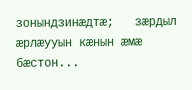зонындзинӕдтӕ;   зæрдыл æрлæууын кæнын æмæ  бæстон...